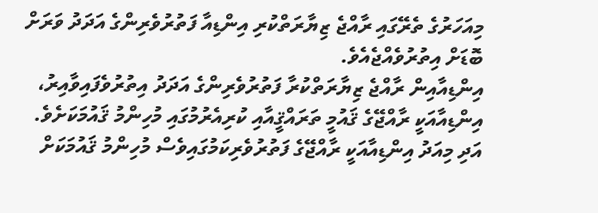މިއަހަރުގެ ތެރޭގައި ރާއްޖެ ޒިޔާރަތްކުރި އިންޑިއާ ފަތުރުވެރިންގެ އަދަދު ވަރަށް ބޮޑަށް އިތުރުވެއްޖެއެވެ.
އިންޑިއާއިން ރާއްޖެ ޒިޔާރަތްކުރާ ފަތުރުވެރިންގެ އަދަދު އިތުރުވެފައިވާއިރު، އިންޑިއާއަކީ ރާއްޖޭގެ ޤައުމީ ތަރައްޤީއާއި ކުރިއެރުމުގައި މުހިންމު ޤައުމަކަށެވެ. އަދި މިއަދު އިންޑިއާއަކީ ރާއްޖޭގެ ފަތުރުވެރިކަމުގައިވެސް މުހިންމު ޤައުމަކަށް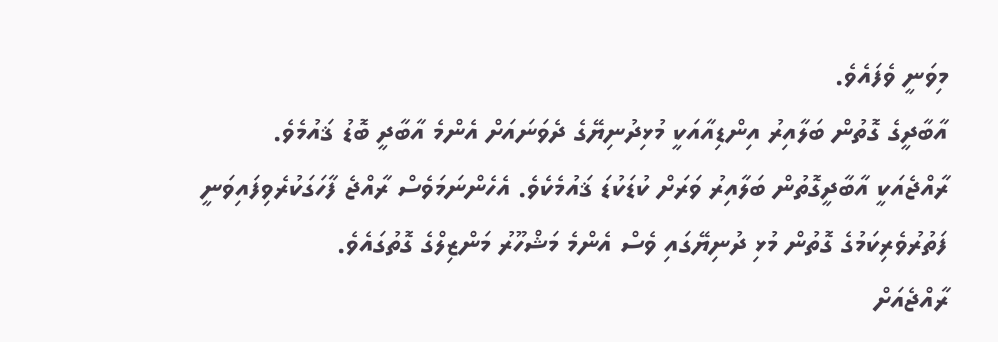މިވަނީ ވެފައެވެ.
އާބާދީގެ ގޮތުން ބަލާއިރު އިންޑިއާއަކީ މުޅިދުނިޔޭގެ ދެވަނައަށް އެންމެ އާބާދީ ބޮޑު ޤައުމެވެ. ރާއްޖެއަކީ އާބާދީގޮތުން ބަލާއިރު ވަރަށް ކުޑަކުޑަ ޤައުމެކެވެ. އެހެންނަމަވެސް ރާއްޖެ ފާހަގަކުރެވިފައިވަނީ ފަތުރުވެރިކަމުގެ ގޮތުން މުޅި ދުނިޔޭގައި ވެސް އެންމެ މަޝްހޫރު މަންޒިލްގެ ގޮތުގައެވެ.
ރާއްޖެއަށް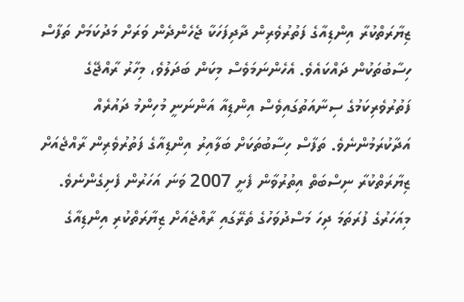ޒިޔާރަތްކުރާ އިންޑިއާގެ ފަތުރުވެރިން ދާދިފަހަކާ ޖެހެންދެން ވަރަށް މަދުކަމަށް ތަފާސް ހިސާބުތަކުން ދައްކައެވެ. އެހެންނަމަވެސް މިކަން ބަދަލުވެ، މިހާރު ރާއްޖޭގެ ފަތުރުވެރިކަމުގެ ސިނާއަތުގައިވެސް އިންޑިއާ އަންނަނީ މުހިންމު ދައުރެއް އަދާކުރަމުންނެވެ. ތަފާސް ހިސާބުތަކަށް ބަލާއިރު އިންޑިއާގެ ފަތުރުވެރިން ރާއްޖެއަށް ޒިޔާރަތްކުރާ ނިސްބަތް އިތުރުވާން ފެށީ 2007 ވަނަ އަހަރުން ފެށިގެންނެވެ.
މިއަހަރުގެ ފުރަތަމަ ދިހަ މަސްދުވަހުގެ ތެރޭގައި ރާއްޖެއަށް ޒިޔާރަތްކުރި އިންޑިއާގެ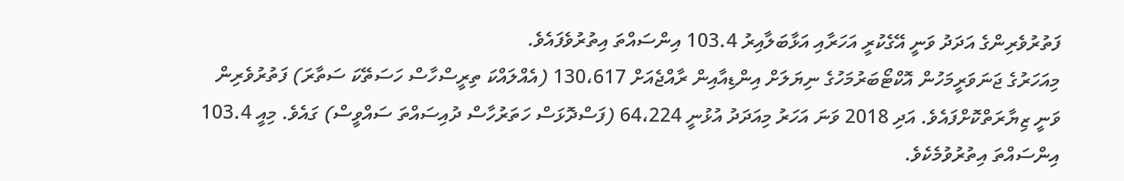ފަތުރުވެރިންގެ އަދަދު ވަނީ އޭގެކުރީ އަހަރާއި އަޅާބަލާއިރު 103.4 އިންސައްތަ އިތުރުވެފައެވެ.
މިއަހަރުގެ ޖަނަވަރީމަހުން އޮކްޓޯބަރުމަހުގެ ނިޔަލަށް އިންޑިއާއިން ރާއްޖެއަށް 130،617 (އެއްލައްކަ ތިރީސްހާސް ހަސަތޭކަ ސަތާރަ) ފަތުރުވެރިން ވަނީ ޒިޔާރަތްކޮށްފައެވެ. އަދި 2018 ވަނަ އަހަރު މިއަދަދު އުޅުނީ 64،224 (ފަސްދޮޅަސް ހަތަރުހާސް ދުއިސައްތަ ސައްވީސް) ގައެވެ. މިއީ 103.4 އިންސައްތަ އިތުރުވުމެކެވެ.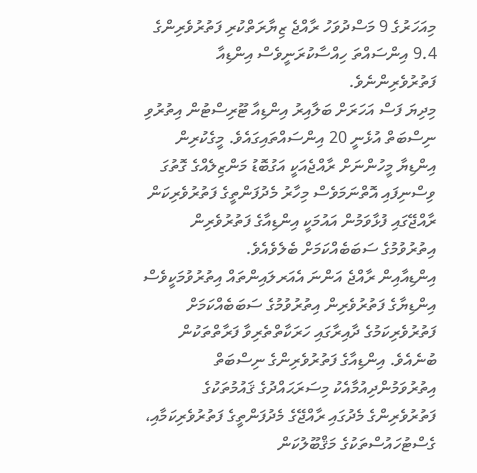މިއަހަރުގެ 9 މަސްދުވަހު ރާއްޖެ ޒިޔާރަތްކުރި ފަތުރުވެރިންގެ 9.4 އިންސައްތަ ހިއްސާކުރަނީވެސް އިންޑިއާ ފަތުރުވެރިންނެވެ.
މިދިޔަ ފަސް އަހަރަށް ބަލާއިރު އިންޑިއާ ޓޫރިސްޓުން އިތުރުވި ނިސްބަތް އުޅެނީ 20 އިންސައްތައިގައެވެ. މީގެކުރިން އިންޑިޔާ މީހުންނަށް ރާއްޖެއަކީ އަގުބޮޑު މަންޒިލެއްގެ ގޮތުގަ ވިސްނިފައި އޮތްނަމަވެސް މިހާރު މެދުފަންތީގެ ފަތުރުވެރިކަން ރާއްޖޭގައި ފުޅާވަމުން އައުމަކީ އިންޑިއާގެ ފަތުރުވެރިން އިތުރުވުމުގެ ސަބަބެއްކަމަށް ބެލެވެއެވެ.
އިންޑިއާއިން ރާއްޖެ އަންނަ އެއަރލައިންތައް އިތުރުވުމަކީވެސް އިންޑިޔާގެ ފަތުރުވެރިން އިތުރުވުމުގެ ސަބަބެއްކަމަށް ފަތުރުވެރިކަމުގެ ދާއިރާގައި ހަރަކާތްތެރިވާ ފަރާތްތަކުން ބުނެއެވެ. އިންޑިއާގެ ފަތުރުވެރިންގެ ނިސްބަތް އިތުރުވަމުންދިއުމާއެކު މިސަރަޙައްދުގެ ޤައުމުތަކުގެ ފަތުރުވެރިންގެ މެދުގައި ރާއްޖޭގެ މެދުފަންތީގެ ފަތުރުވެރިކަމާއި، ގެސްޓުހައުސްތަކުގެ މަޤްބޫލުކަން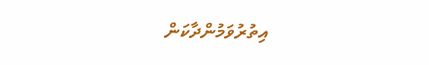އިތުރުވަމުންދާކަން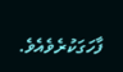ފާހަގަކުރެވެއެވެ.